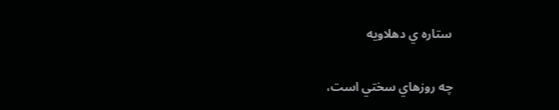ستاره ي دهلاويه

چه روزهاي سختي است،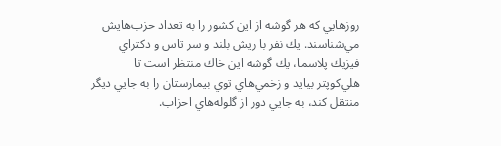روزهايي كه هر گوشه از اين كشور را به تعداد حزب‌هايش مي‌شناسند. يك نفر با ريش بلند و سر تاس و دكتراي فيزيك پلاسما، يك گوشه اين خاك منتظر است تا هلي‌كوپتر بيايد و زخمي‌هاي توي بيمارستان را به جايي ديگر منتقل كند، به جايي دور از گلوله‌هاي احزاب.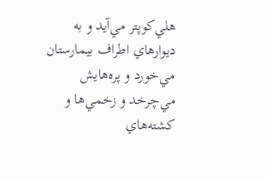هلي‌كوپتر مي‌آيد و به ديوارهاي اطراف بيمارستان مي‌خورد و پره‌هايش مي‌چرخد و زخمي‌ها و كشته‌هاي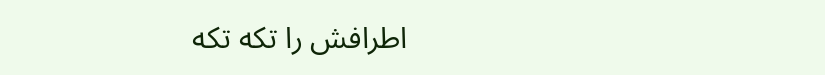اطرافش را تكه تكه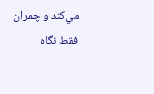مي‌كند و چمران فقط نگاه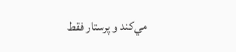مي‌كند و پرستار فقط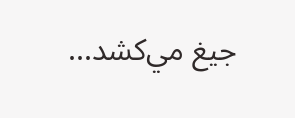جيغ مي‌كشد...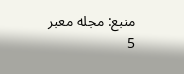منبع: مجله معبر 5